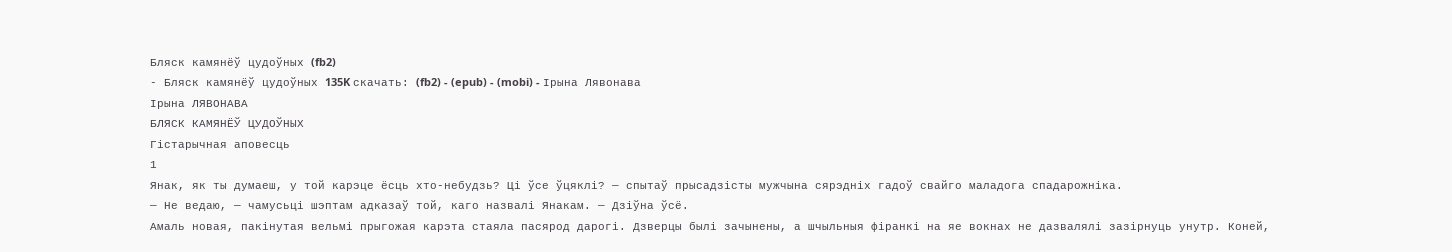Бляск камянёў цудоўных (fb2)
- Бляск камянёў цудоўных 135K скачать: (fb2) - (epub) - (mobi) - Ірына Лявонава
Ірына ЛЯВОНАВА
БЛЯСК КАМЯНЁЎ ЦУДОЎНЫХ
Гістарычная аповесць
1
Янак, як ты думаеш, у той карэце ёсць хто-небудзь? Ці ўсе ўцяклі? — спытаў прысадзісты мужчына сярэдніх гадоў свайго маладога спадарожніка.
— Не ведаю, — чамусьці шэптам адказаў той, каго назвалі Янакам. — Дзіўна ўсё.
Амаль новая, пакінутая вельмі прыгожая карэта стаяла пасярод дарогі. Дзверцы былі зачынены, а шчыльныя фіранкі на яе вокнах не дазвалялі зазірнуць унутр. Коней,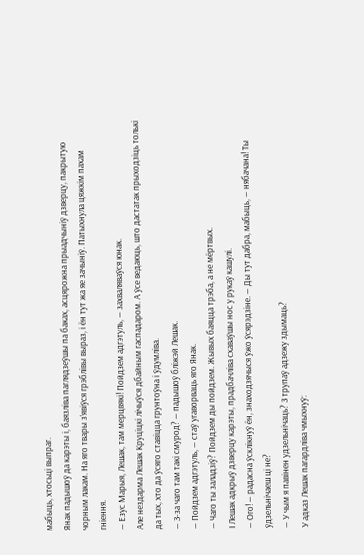мабыць, хтосьці выпраг.
Янак падышоў да карэты і, баязліва паглядзеўшы па баках, асцярожна прыадчыніў дзверцу, пакрытую чорным лакам. На яго твары з’явіўся грэблівы выраз, і ён тут жа яе зачыніў. Патыхнула цяжкім пахам гніення.
— Езус Марыя, Лешак, там мерцвякі! Пойдзем адгэтуль, — захваляваўся юнак.
Але нездарма Лешак Круціцкі лічыўся дбайным гаспадаром. А ўсе ведаюць, што дастатак прыходзіць толькі да тых, хто да ўсяго ставіцца грунтоўна і ўдумліва.
— З-за чаго там такі смурод? — падышоў бліжэй Лешак.
— Пойдзем адгэтуль, — стаў угаворваць яго Янак.
— Чаго ты заладзіў? Пойдзем ды пойдзем. Жывых баяцца трэба, а не мёртвых.
І Лешак адкрыў дзверцу карэты, прадбачліва схаваўшы нос у рукаў кашулі.
— Ого! — радасна ўсклікнуў ён, знаходзячыся ўжо ўсярэдзіне. — Ды тут дабра, мабыць, — нябачана! Ты ўдзельнічаеш ці не?
— У чым я павінен удзельнічаць? З трупаў адзежу здымаць?
У адказ Лешак пагардліва чмыхнуў: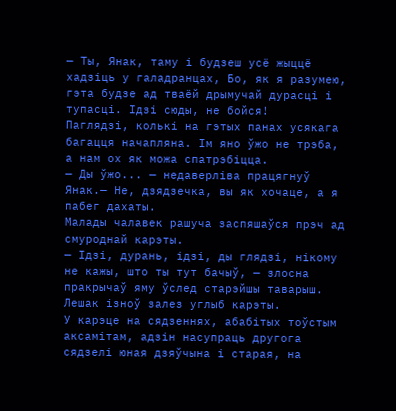— Ты, Янак, таму і будзеш усё жыццё хадзіць у галадранцах, Бо, як я разумею, гэта будзе ад тваёй дрымучай дурасці і тупасці. Ідзі сюды, не бойся!
Паглядзі, колькі на гэтых панах усякага багацця начапляна. Ім яно ўжо не трэба, а нам ох як можа спатрэбіцца.
— Ды ўжо... — недаверліва працягнуў Янак.— Не, дзядзечка, вы як хочаце, а я пабег дахаты.
Малады чалавек рашуча заспяшаўся прэч ад смуроднай карэты.
— Ідзі, дурань, ідзі, ды глядзі, нікому не кажы, што ты тут бачыў, — злосна пракрычаў яму ўслед старэйшы таварыш.
Лешак ізноў залез углыб карэты.
У карэце на сядзеннях, абабітых тоўстым аксамітам, адзін насупраць другога сядзелі юная дзяўчына і старая, на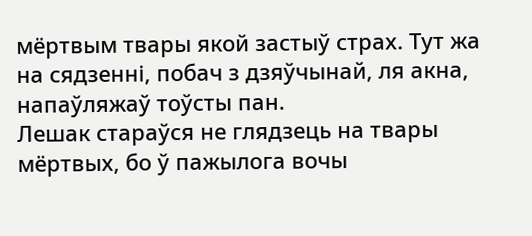мёртвым твары якой застыў страх. Тут жа на сядзенні, побач з дзяўчынай, ля акна, напаўляжаў тоўсты пан.
Лешак стараўся не глядзець на твары мёртвых, бо ў пажылога вочы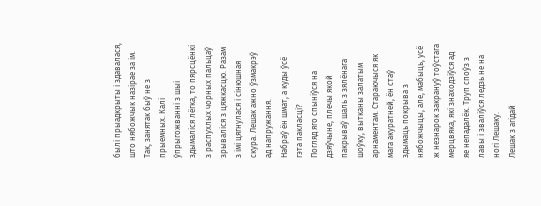былі прыадкрыты і здавалася, што нябожчык назірае за ім.
Так, занятак быў не з прыемных. Калі ўпрыгожванні з шыі здымаліся лёгка, то пярсцёнкі з распухлых чорных пальцаў зрываліся з цяжкасцю. Разам з імі цягнулася і сінюшная скура. Лешак ажно ўзмакрэў ад напружання.
Набраў ён шмат, а куды ўсё гэта пакласці?
Погляд яго спыніўся на дзяўчыне, плечы якой пакрываў шаль з зялёнага шоўку, вытканы залатым арнаментам. Стараючыся як мага акуратней, ён стаў здымаць покрыва з нябожчыцы, але, мабыць, усё ж незнарок закрануў тоўстага мерцвяка, які знаходзіўся ад яе непадалёк. Труп споўз з лавы і зваліўся ледзь не на ногі Лешаку.
Лешак з агідай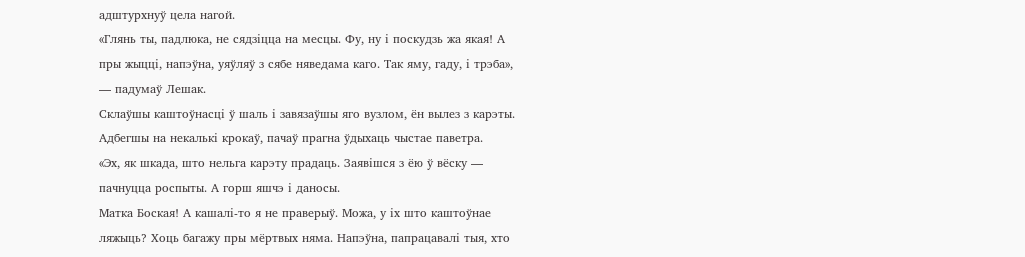адштурхнуў цела нагой.
«Глянь ты, падлюка, не сядзіцца на месцы. Фу, ну і поскудзь жа якая! А пры жыцці, напэўна, уяўляў з сябе няведама каго. Так яму, гаду, і трэба», — падумаў Лешак.
Склаўшы каштоўнасці ў шаль і завязаўшы яго вузлом, ён вылез з карэты.
Адбегшы на некалькі крокаў, пачаў прагна ўдыхаць чыстае паветра.
«Эх, як шкада, што нельга карэту прадаць. Заявішся з ёю ў вёску — пачнуцца роспыты. А горш яшчэ і даносы.
Матка Боская! А кашалі-то я не праверыў. Можа, у іх што каштоўнае ляжыць? Хоць багажу пры мёртвых няма. Напэўна, папрацавалі тыя, хто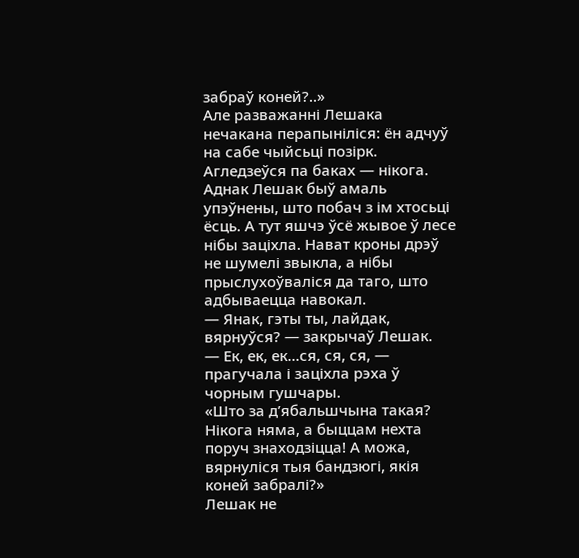забраў коней?..»
Але разважанні Лешака нечакана перапыніліся: ён адчуў на сабе чыйсьці позірк. Агледзеўся па баках — нікога. Аднак Лешак быў амаль упэўнены, што побач з ім хтосьці ёсць. А тут яшчэ ўсё жывое ў лесе нібы заціхла. Нават кроны дрэў не шумелі звыкла, а нібы прыслухоўваліся да таго, што адбываецца навокал.
— Янак, гэты ты, лайдак, вярнуўся? — закрычаў Лешак.
— Ек, ек, ек...ся, ся, ся, — прагучала і заціхла рэха ў чорным гушчары.
«Што за д’ябальшчына такая? Нікога няма, а быццам нехта поруч знаходзіцца! А можа, вярнуліся тыя бандзюгі, якія коней забралі?»
Лешак не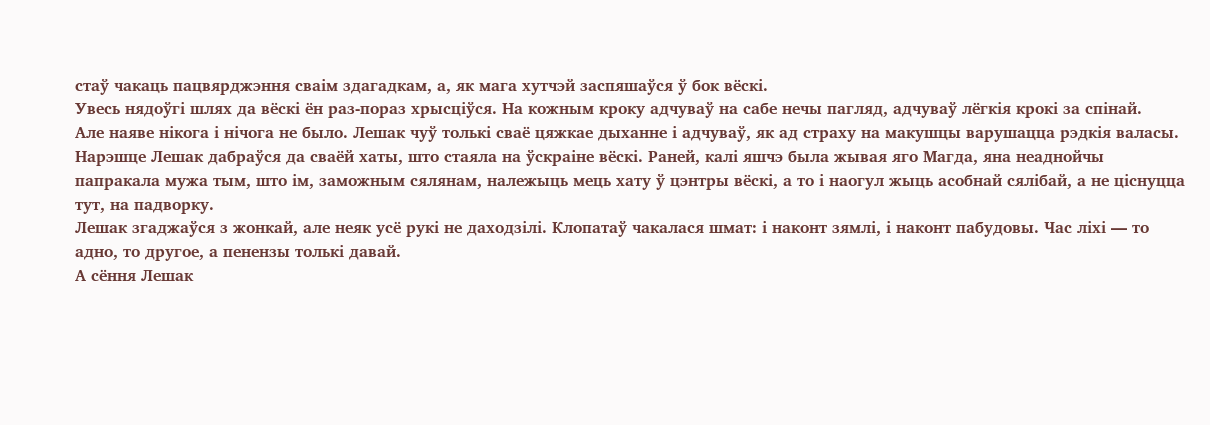стаў чакаць пацвярджэння сваім здагадкам, а, як мага хутчэй заспяшаўся ў бок вёскі.
Увесь нядоўгі шлях да вёскі ён раз-пораз хрысціўся. На кожным кроку адчуваў на сабе нечы пагляд, адчуваў лёгкія крокі за спінай.
Але наяве нікога і нічога не было. Лешак чуў толькі сваё цяжкае дыханне і адчуваў, як ад страху на макушцы варушацца рэдкія валасы.
Нарэшце Лешак дабраўся да сваёй хаты, што стаяла на ўскраіне вёскі. Раней, калі яшчэ была жывая яго Магда, яна неаднойчы папракала мужа тым, што ім, заможным сялянам, належыць мець хату ў цэнтры вёскі, а то і наогул жыць асобнай сялібай, а не ціснуцца тут, на падворку.
Лешак згаджаўся з жонкай, але неяк усё рукі не даходзілі. Клопатаў чакалася шмат: і наконт зямлі, і наконт пабудовы. Час ліхі — то адно, то другое, а пенензы толькі давай.
А сёння Лешак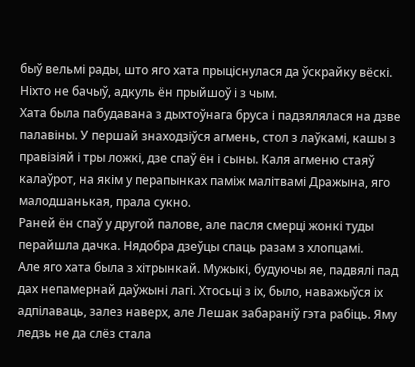быў вельмі рады, што яго хата прыціснулася да ўскрайку вёскі. Ніхто не бачыў, адкуль ён прыйшоў і з чым.
Хата была пабудавана з дыхтоўнага бруса і падзялялася на дзве палавіны. У першай знаходзіўся агмень, стол з лаўкамі, кашы з правізіяй і тры ложкі, дзе спаў ён і сыны. Каля агменю стаяў калаўрот, на якім у перапынках паміж малітвамі Дражына, яго малодшанькая, прала сукно.
Раней ён спаў у другой палове, але пасля смерці жонкі туды перайшла дачка. Нядобра дзеўцы спаць разам з хлопцамі.
Але яго хата была з хітрынкай. Мужыкі, будуючы яе, падвялі пад дах непамернай даўжыні лагі. Хтосьці з іх, было, наважыўся іх адпілаваць, залез наверх, але Лешак забараніў гэта рабіць. Яму ледзь не да слёз стала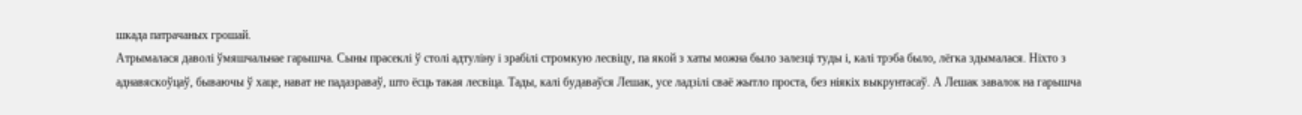шкада патрачаных грошай.
Атрымалася даволі ўмяшчальнае гарышча. Сыны прасеклі ў столі адтуліну і зрабілі стромкую лесвіцу, па якой з хаты можна было залезці туды і, калі трэба было, лёгка здымалася. Ніхто з аднавяскоўцаў, бываючы ў хаце, нават не падазраваў, што ёсць такая лесвіца. Тады, калі будаваўся Лешак, усе ладзілі сваё жытло проста, без ніякіх выкрунтасаў. А Лешак завалок на гарышча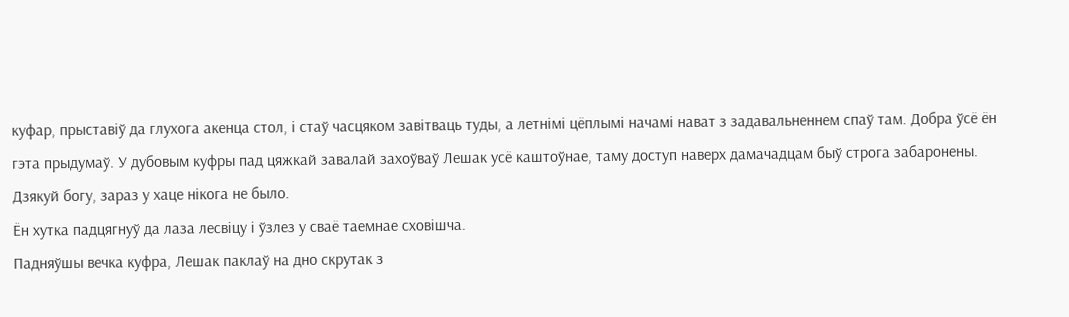куфар, прыставіў да глухога акенца стол, і стаў часцяком завітваць туды, а летнімі цёплымі начамі нават з задавальненнем спаў там. Добра ўсё ён гэта прыдумаў. У дубовым куфры пад цяжкай завалай захоўваў Лешак усё каштоўнае, таму доступ наверх дамачадцам быў строга забаронены.
Дзякуй богу, зараз у хаце нікога не было.
Ён хутка падцягнуў да лаза лесвіцу і ўзлез у сваё таемнае сховішча.
Падняўшы вечка куфра, Лешак паклаў на дно скрутак з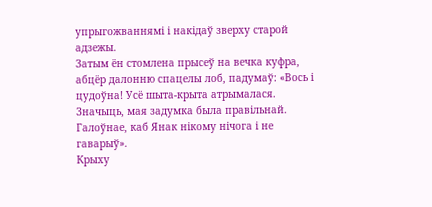упрыгожваннямі і накідаў зверху старой адзежы.
Затым ён стомлена прысеў на вечка куфра, абцёр далонню спацелы лоб, падумаў: «Вось і цудоўна! Усё шыта-крыта атрымалася. Значыць, мая задумка была правільнай. Галоўнае, каб Янак нікому нічога і не гаварыў».
Крыху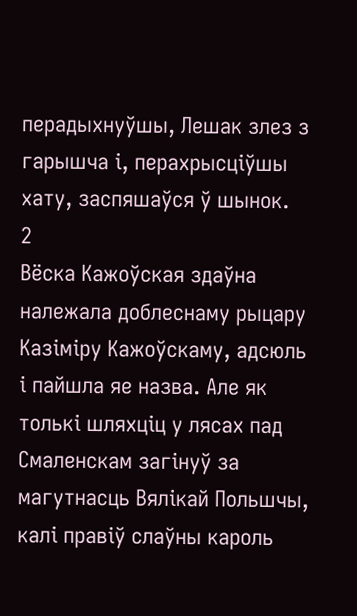перадыхнуўшы, Лешак злез з гарышча і, перахрысціўшы хату, заспяшаўся ў шынок.
2
Вёска Кажоўская здаўна належала доблеснаму рыцару Казіміру Кажоўскаму, адсюль і пайшла яе назва. Але як толькі шляхціц у лясах пад Смаленскам загінуў за магутнасць Вялікай Польшчы, калі правіў слаўны кароль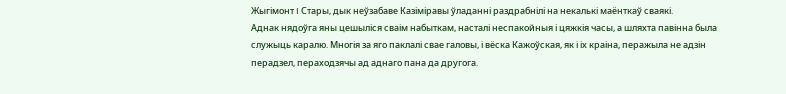Жыгімонт I Стары, дык неўзабаве Казіміравы ўладанні раздрабнілі на некалькі маёнткаў сваякі.
Аднак нядоўга яны цешыліся сваім набыткам, насталі неспакойныя і цяжкія часы, а шляхта павінна была служыць каралю. Многія за яго паклалі свае галовы, і вёска Кажоўская, як і іх краіна, перажыла не адзін перадзел, пераходзячы ад аднаго пана да другога.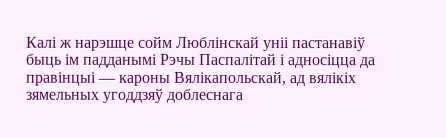Калі ж нарэшце сойм Люблінскай уніі пастанавіў быць ім падданымі Рэчы Паспалітай і адносіцца да правінцыі — кароны Вялікапольскай, ад вялікіх зямельных угоддзяў доблеснага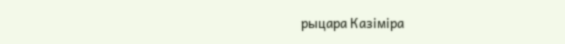рыцара Казіміра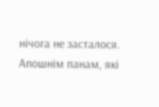нічога не засталося.
Апошнім панам, які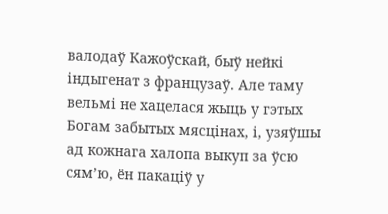валодаў Кажоўскай, быў нейкі індыгенат з французаў. Але таму вельмі не хацелася жыць у гэтых Богам забытых мясцінах, і, узяўшы ад кожнага халопа выкуп за ўсю сям’ю, ён пакаціў у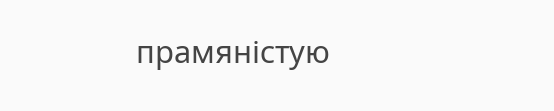прамяністую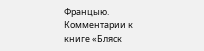Францыю.
Комментарии к книге «Бляск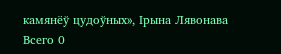камянёў цудоўных», Ірына Лявонава
Всего 0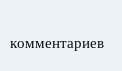комментариев